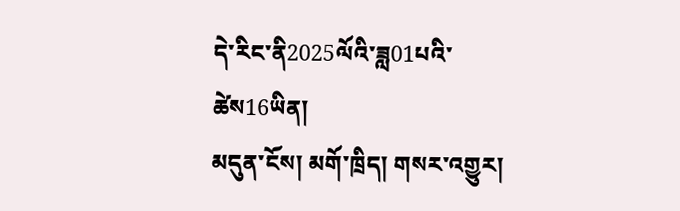དེ་རིང་ནི2025ལོའི་ཟླ01པའི་ཚེས16ཡིན།
མདུན་ངོས། མགོ་ཁྲིད། གསར་འགྱུར།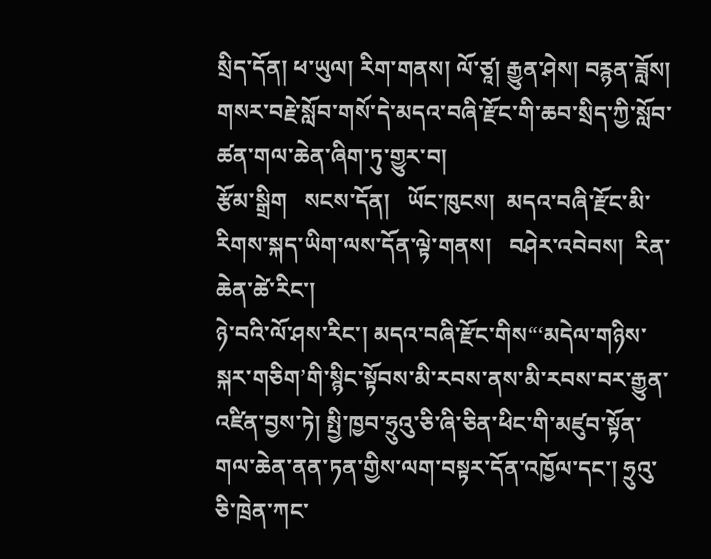སྲིད་དོན། ཕ་ཡུལ། རིག་གནས། ལོ་ཙཱ། རྒྱུན་ཤེས། བརྙན་ཟློས།
གསར་བརྗེ་སློབ་གསོ་དེ་མདའ་བཞི་རྫོང་གི་ཆབ་སྲིད་ཀྱི་སློབ་ཚན་གལ་ཆེན་ཞིག་ཏུ་གྱུར་བ།
རྩོམ་སྒྲིག   སངས་དོན།   ཡོང་ཁུངས།  མདའ་བཞི་རྫོང་མི་རིགས་སྐད་ཡིག་ལས་དོན་ལྟེ་གནས།   བཤེར་འབེབས།  རིན་ཆེན་ཚེ་རིང་།
ཉེ་བའི་ལོ་ཤས་རིང་། མདའ་བཞི་རྫོང་གིས“‘མདེལ་གཉིས་སྐར་གཅིག’གི་སྙིང་སྟོབས་མི་རབས་ནས་མི་རབས་བར་རྒྱུན་འཛིན་བྱས་ཏེ། སྤྱི་ཁྱབ་ཧྲུའུ་ཅི་ཞི་ཅིན་ཕིང་གི་མཛུབ་སྟོན་གལ་ཆེན་ནན་ཏན་གྱིས་ལག་བསྟར་དོན་འཁྱོལ་དང་། ཧྲུའུ་ཅི་ཁྲེན་ཀང་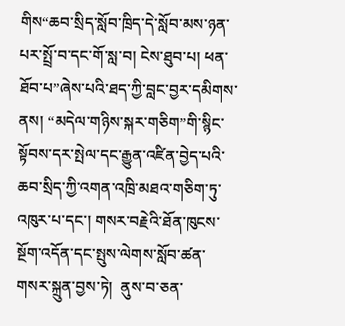གིས“ཆབ་སྲིད་སློབ་ཁྲིད་དེ་སློབ་མས་ཉན་པར་སྤྲོ་བ་དང་གོ་སླ་བ། ངེས་ཐུབ་པ། ཕན་ཐོབ་པ”ཞེས་པའི་ཐད་ཀྱི་བླང་བྱར་དམིགས་ནས། “མདེལ་གཉིས་སྐར་གཅིག”གི་སྙིང་སྟོབས་དར་སྤེལ་དང་རྒྱུན་འཛིན་བྱེད་པའི་ཆབ་སྲིད་ཀྱི་འགན་འཁྲི་མཐའ་གཅིག་ཏུ་འཁུར་པ་དང་། གསར་བརྗེའི་ཐོན་ཁུངས་སྔོག་འདོན་དང་སྤུས་ལེགས་སློབ་ཚན་གསར་སྐྲུན་བྱས་ཏེ།  ནུས་བ་ཅན་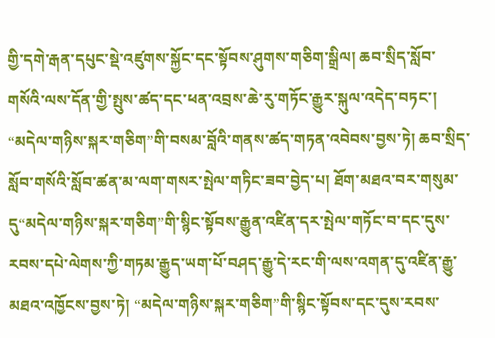གྱི་དགེ་རྒན་དཔུང་སྡེ་འཛུགས་སྐྱོང་དང་སྟོབས་ཤུགས་གཅིག་སྒྲིལ། ཆབ་སྲིད་སློབ་གསོའི་ལས་དོན་གྱི་སྤུས་ཚད་དང་ཕན་འབྲས་ཆེ་རུ་གཏོང་རྒྱུར་སྐུལ་འདེད་བཏང་།
“མདེལ་གཉིས་སྐར་གཅིག”གི་བསམ་བློའི་གནས་ཚད་གཏན་འབེབས་བྱས་ཏེ། ཆབ་སྲིད་སློབ་གསོའི་སློབ་ཚན་མ་ལག་གསར་སྤེལ་གཏིང་ཟབ་བྱེད་པ། ཐོག་མཐའ་བར་གསུམ་དུ“མདེལ་གཉིས་སྐར་གཅིག”གི་སྙིང་སྟོབས་རྒྱུན་འཛིན་དར་སྤེལ་གཏོང་བ་དང་དུས་རབས་དཔེ་ལེགས་ཀྱི་གཏམ་རྒྱུད་ཡག་པོ་བཤད་རྒྱུ་དེ་རང་གི་ལས་འགན་དུ་འཛིན་རྒྱུ་མཐའ་འཁྱོངས་བྱས་ཏེ། “མདེལ་གཉིས་སྐར་གཅིག”གི་སྙིང་སྟོབས་དང་དུས་རབས་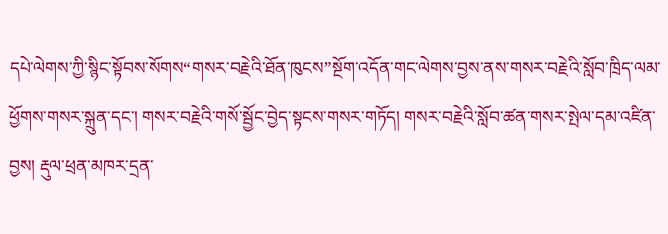དཔེ་ལེགས་ཀྱི་སྙིང་སྟོབས་སོགས“གསར་བརྗེའི་ཐོན་ཁུངས”སྔོག་འདོན་གང་ལེགས་བྱས་ནས་གསར་བརྗེའི་སློབ་ཁྲིད་ལམ་ཕྱོགས་གསར་སྐྲུན་དང་། གསར་བརྗེའི་གསོ་སྦྱོང་བྱེད་སྟངས་གསར་གཏོད། གསར་བརྗེའི་སློབ་ཚན་གསར་སྤེལ་དམ་འཛིན་བྱས། རྡུལ་ཕྲན་མཁར་དྲན་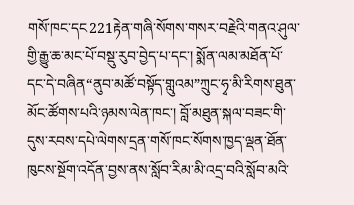གསོ་ཁང་དང221རྟེན་གཞི་སོགས་གསར་བརྗེའི་གནའ་ཤུལ་གྱི་རྒྱུ་ཆ་མང་པོ་བསྡུ་རུབ་བྱེད་པ་དང་། སྨོན་ལམ་མཐོན་པོ་དང་དེ་བཞིན“ནུབ་མཚོ་བསྟོད་གླུའམ”ཀྲུང་ཧྭ་མི་རིགས་ཐུན་མོང་ཚོགས་པའི་ཉམས་ལེན་ཁང་། བློ་མཐུན་སྐལ་བཟང་གི་དུས་རབས་དཔེ་ལེགས་དྲན་གསོ་ཁང་སོགས་ཁྱད་ལྡན་ཐོན་ཁུངས་སྔོག་འདོན་བྱས་ནས་སློབ་རིམ་མི་འདྲ་བའི་སློབ་མའི་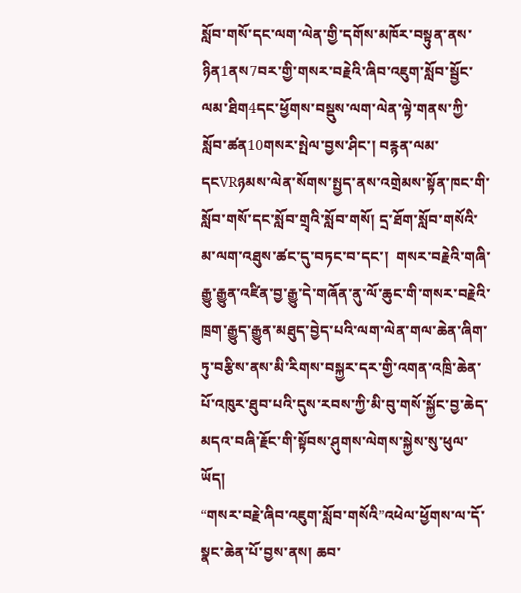སློབ་གསོ་དང་ལག་ལེན་གྱི་དགོས་མཁོར་བསྟུན་ནས་ཉིན1ནས7བར་གྱི་གསར་བརྗེའི་ཞིབ་འཇུག་སློབ་སྦྱོང་ལམ་ཐིག4དང་ཕྱོགས་བསྡུས་ལག་ལེན་ལྟེ་གནས་ཀྱི་སློབ་ཚན10གསར་སྤེལ་བྱས་ཤིང་། བརྙན་ལམ་དངVRཉམས་ལེན་སོགས་སྤྱད་ནས་འགྲེམས་སྟོན་ཁང་གི་སློབ་གསོ་དང་སློབ་གྲྭའི་སློབ་གསོ། དྲ་ཐོག་སློབ་གསོའི་མ་ལག་འཐུས་ཚང་དུ་བཏང་བ་དང་།  གསར་བརྗེའི་གཞི་རྒྱུ་རྒྱུན་འཛིན་བྱ་རྒྱུ་དེ་གཞོན་ནུ་ལོ་ཆུང་གི་གསར་བརྗེའི་ཁྲག་རྒྱུད་རྒྱུན་མཐུད་བྱེད་པའི་ལག་ལེན་གལ་ཆེན་ཞིག་ཏུ་བརྩིས་ནས་མི་རིགས་བསྐྱར་དར་གྱི་འགན་འཁྲི་ཆེན་པོ་འཁུར་ཐུབ་པའི་དུས་རབས་ཀྱི་མི་བུ་གསོ་སྐྱོང་བྱ་ཆེད་མདའ་བཞི་རྗོང་གི་སྟོབས་ཤུགས་ལེགས་སྐྱེས་སུ་ཕུལ་ཡོད།
“གསར་བརྗེ་ཞིབ་འཇུག་སློབ་གསོའི”འཕེལ་ཕྱོགས་ལ་དོ་སྣང་ཆེན་པོ་བྱས་ནས། ཆབ་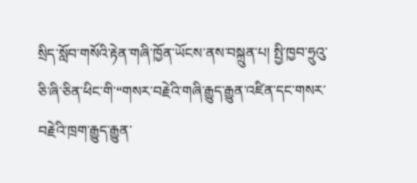སྲིད་སློབ་གསོའི་རྟེན་གཞི་ཁྱོན་ཡོངས་ནས་བསྐྲུན་པ། སྤྱི་ཁྱབ་ཧྲུའུ་ཅི་ཞི་ཅིན་ཕིང་གི་“གསར་བརྗེའི་གཞི་རྒྱུད་རྒྱུན་འཛིན་དང་གསར་བརྗེའི་ཁྲག་རྒྱུད་རྒྱུན་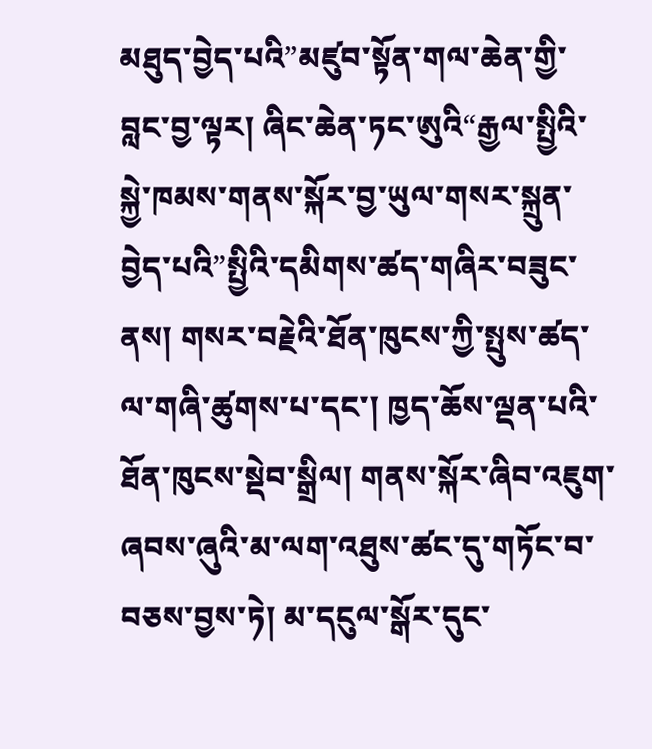མཐུད་བྱེད་པའི”མཛུབ་སྟོན་གལ་ཆེན་གྱི་བླང་བྱ་ལྟར། ཞིང་ཆེན་ཏང་ཨུའི“རྒྱལ་སྤྱིའི་སྐྱེ་ཁམས་གནས་སྐོར་བྱ་ཡུལ་གསར་སྐྲུན་བྱེད་པའི”སྤྱིའི་དམིགས་ཚད་གཞིར་བཟུང་ནས། གསར་བརྗེའི་ཐོན་ཁུངས་ཀྱི་སྤུས་ཚད་ལ་གཞི་ཚུགས་པ་དང་། ཁྱད་ཆོས་ལྡན་པའི་ཐོན་ཁུངས་སྡེབ་སྒྲིལ། གནས་སྐོར་ཞིབ་འཇུག་ཞབས་ཞུའི་མ་ལག་འཐུས་ཚང་དུ་གཏོང་བ་བཅས་བྱས་ཏེ། མ་དངུལ་སྒོར་དུང་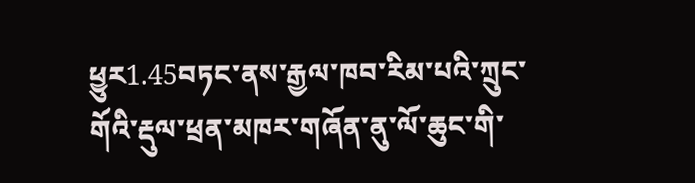ཕྱུར1.45བཏང་ནས་རྒྱལ་ཁབ་རིམ་པའི་ཀྲུང་གོའི་རྡུལ་ཕྲན་མཁར་གཞོན་ནུ་ལོ་ཆུང་གི་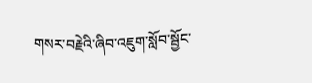གསར་བརྗེའི་ཞིབ་འཇུག་སློབ་སྦྱོང་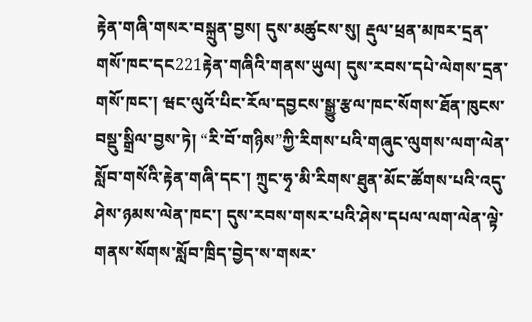རྟེན་གཞི་གསར་བསྐྲུན་བྱས། དུས་མཚུངས་སུ། རྡུལ་ཕྲན་མཁར་དྲན་གསོ་ཁང་དང221རྟེན་གཞིའི་གནས་ཡུལ། དུས་རབས་དཔེ་ལེགས་དྲན་གསོ་ཁང་། ཝང་ལུའོ་པིང་རོལ་དབྱངས་སྒྱུ་རྩལ་ཁང་སོགས་ཐོན་ཁུངས་བསྡུ་སྒྲིལ་བྱས་ཏེ། “རི་བོ་གཉིས”ཀྱི་རིགས་པའི་གཞུང་ལུགས་ལག་ལེན་སློབ་གསོའི་རྟེན་གཞི་དང་། ཀྲུང་ཧྭ་མི་རིགས་ཐུན་མོང་ཚོགས་པའི་འདུ་ཤེས་ཉམས་ལེན་ཁང་། དུས་རབས་གསར་པའི་ཤེས་དཔལ་ལག་ལེན་ལྟེ་གནས་སོགས་སློབ་ཁྲིད་བྱེད་ས་གསར་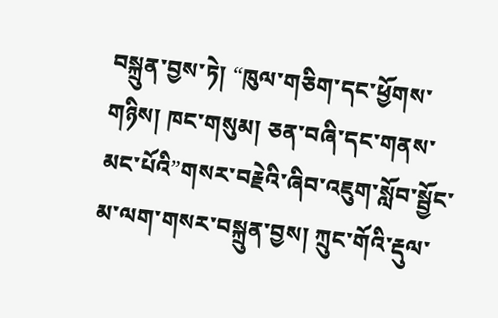བསྐྲུན་བྱས་ཏེ། “ཁུལ་གཅིག་དང་ཕྱོགས་གཉིས། ཁང་གསུམ། ཅན་བཞི་དང་གནས་མང་པོའི”གསར་བརྗེའི་ཞིབ་འཇུག་སློབ་སྦྱོང་མ་ལག་གསར་བསྐྲུན་བྱས། ཀྲུང་གོའི་རྡུལ་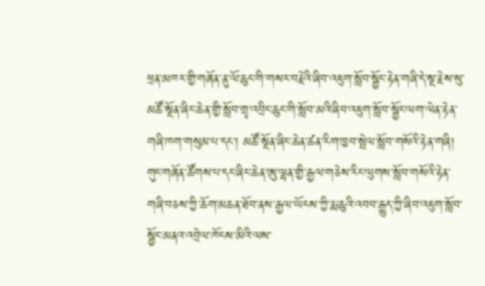ཕྲན་མཁར་གྱི་གཞོན་ནུ་ལོ་ཆུང་གི་གསར་བརྗེའི་ཞིབ་འཇུག་སློབ་སྦྱོང་རྟེན་གཞི་དེ་སྔ་རྗེས་སུ་མཚོ་སྔོན་ཞིང་ཆེན་གྱི་སློབ་གྲྭ་འབྲིང་ཆུང་གི་སློབ་མའི་ཞིབ་འཇུག་སློབ་སྦྱོང་ལག་ལེན་རྟེན་གཞི་ཁག་གསུམ་པ་དང་། མཚོ་སྔོན་ཞིང་ཆེན་ཚན་རིག་ཁྱབ་སྤེལ་སློབ་གསོའི་རྟེན་གཞི། གུང་གཞོན་ཚོགས་པ་དང་ཞིང་ཆེན་ཨུ་ལྷན་གྱི་རྒྱལ་གཅེས་རིང་ལུགས་སློབ་གསོའི་རྟེན་གཞི་བཅས་ཀྱི་ཆོག་མཆན་ཐོབ་ནས་རྒྱལ་ཡོངས་ཀྱི་རྨ་ཆུའི་འབབ་རྒྱུད་ཀྱི་ཞིབ་འཇུག་སློབ་སྦྱོང་མནའ་འབྲེལ་ཁོངས་མིའི་ལས་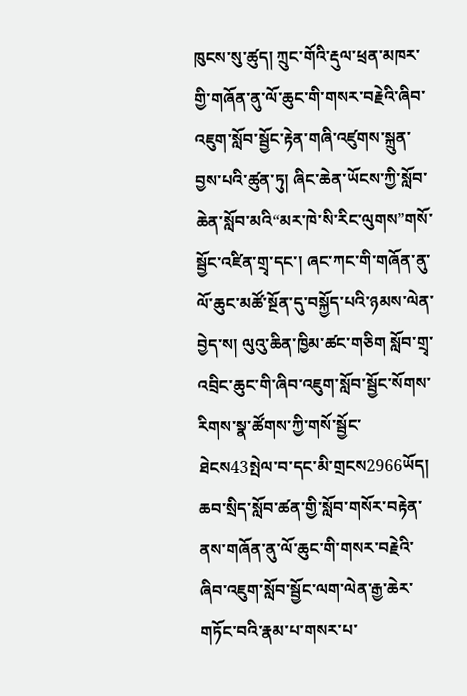ཁུངས་སུ་ཚུད། ཀྲུང་གོའི་རྡུལ་ཕྲན་མཁར་གྱི་གཞོན་ནུ་ལོ་ཆུང་གི་གསར་བརྗེའི་ཞིབ་འཇུག་སློབ་སྦྱོང་རྟེན་གཞི་འཛུགས་སྐྲུན་བྱས་པའི་ཚུན་ཏུ། ཞིང་ཆེན་ཡོངས་ཀྱི་སློབ་ཆེན་སློབ་མའི“མར་ཁེ་སི་རིང་ལུགས”གསོ་སྦྱོང་འཛིན་གྲྭ་དང་། ཞང་ཀང་གི་གཞོན་ནུ་ལོ་ཆུང་མཚོ་སྔོན་དུ་བསྐྱོད་པའི་ཉམས་ལེན་བྱེད་ས། ལུའུ་ཆིན་ཁྱིམ་ཚང་གཅིག སློབ་གྲྭ་འབྲིང་ཆུང་གི་ཞིབ་འཇུག་སློབ་སྦྱོང་སོགས་རིགས་སྣ་ཚོགས་ཀྱི་གསོ་སྦྱོང་ཐེངས43སྤེལ་བ་དང་མི་གྲངས2966ཡོད། ཆབ་སྲིད་སློབ་ཚན་གྱི་སློབ་གསོར་བརྟེན་ནས་གཞོན་ནུ་ལོ་ཆུང་གི་གསར་བརྗེའི་ཞིབ་འཇུག་སློབ་སྦྱོང་ལག་ལེན་རྒྱ་ཆེར་གཏོང་བའི་རྣམ་པ་གསར་པ་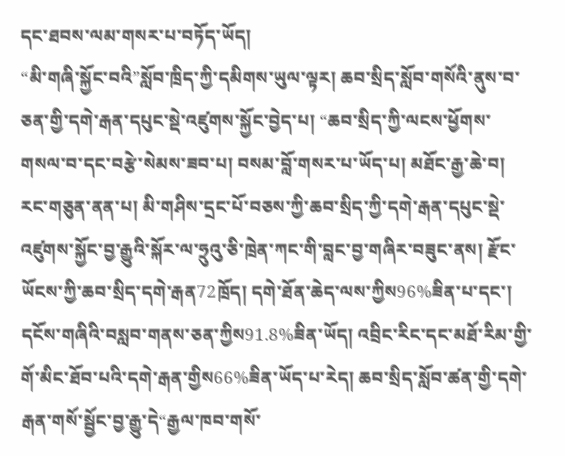དང་ཐབས་ལམ་གསར་པ་བཏོད་ཡོད།
“མི་གཞི་སྐྱོང་བའི”སློབ་ཁྲིད་ཀྱི་དམིགས་ཡུལ་ལྟར། ཆབ་སྲིད་སློབ་གསོའི་ནུས་བ་ཅན་གྱི་དགེ་རྒན་དཔུང་སྡེ་འཛུགས་སྐྱོང་བྱེད་པ། “ཆབ་སྲིད་ཀྱི་ལངས་ཕྱོགས་གསལ་བ་དང་བརྩེ་སེམས་ཟབ་པ། བསམ་བློ་གསར་པ་ཡོད་པ། མཐོང་རྒྱ་ཆེ་བ། རང་གཅུན་ནན་པ། མི་གཤིས་དྲང་པོ་བཅས་ཀྱི་ཆབ་སྲིད་ཀྱི་དགེ་རྒན་དཔུང་སྡེ་འཛུགས་སྐྱོང་བྱ་རྒྱུའི་སྐོར་ལ་ཧྲུའུ་ཅི་ཁྲེན་ཀང་གི་བླང་བྱ་གཞིར་བཟུང་ནས། རྫོང་ཡོངས་ཀྱི་ཆབ་སྲིད་དགེ་རྒན72ཁྲོད། དགེ་ཐོན་ཆེད་ལས་ཀྱིས96%ཟིན་པ་དང་། དངོས་གཞིའི་བསླབ་གནས་ཅན་ཀྱིས91.8%ཟིན་ཡོད། འབྲིང་རིང་དང་མཐོ་རིམ་གྱི་གོ་མིང་ཐོབ་པའི་དགེ་རྒན་གྱིས66%ཟིན་ཡོད་པ་རེད། ཆབ་སྲིད་སློབ་ཚན་གྱི་དགེ་རྒན་གསོ་སྦྱོང་བྱ་རྒྱུ་དེ“རྒྱལ་ཁབ་གསོ་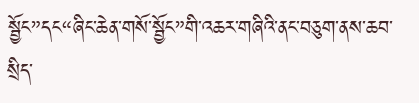སྦྱོང”དང“ཞིང་ཆེན་གསོ་སྦྱོང”གི་འཆར་གཞིའི་ནང་བཅུག་ནས་ཆབ་སྲིད་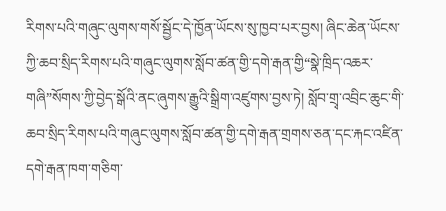རིགས་པའི་གཞུང་ལུགས་གསོ་སྦྱོང་དེ་ཁྱོན་ཡོངས་སུ་ཁྱབ་པར་བྱས། ཞིང་ཆེན་ཡོངས་ཀྱི་ཆབ་སྲིད་རིགས་པའི་གཞུང་ལུགས་སློབ་ཚན་གྱི་དགེ་རྒན་གྱི“སྣེ་ཁྲིད་འཆར་གཞི”སོགས་ཀྱི་བྱེད་སྒོའི་ནང་ཞུགས་རྒྱུའི་སྒྲིག་འཛུགས་བྱས་ཏེ། སློབ་གྲྭ་འབྲིང་ཆུང་གི་ཆབ་སྲིད་རིགས་པའི་གཞུང་ལུགས་སློབ་ཚན་གྱི་དགེ་རྒན་གྲགས་ཅན་དང་རྐང་འཛིན་དགེ་རྒན་ཁག་གཅིག་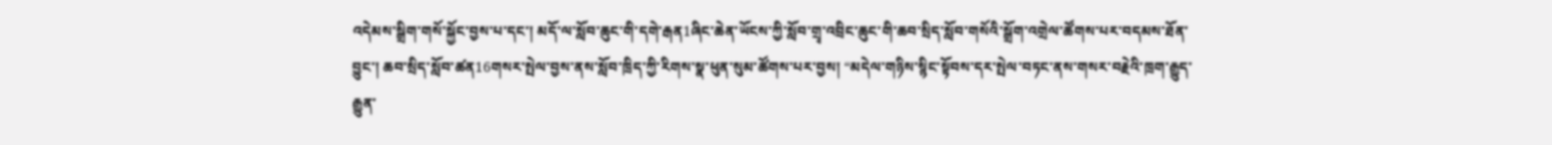འདེམས་སྒྲིག་གསོ་སྐྱོང་བྱས་པ་དང་། མདོ་ལ་སློབ་ཆུང་གི་དགེ་རྒན1ཞིང་ཆེན་ཡོངས་ཀྱི་སློབ་གྲྭ་འབྲིང་ཆུང་གི་ཆབ་སྲིད་སློབ་གསོའི་སྒྲོག་འགྲེལ་ཚོགས་པར་བདམས་ཐོན་བྱུང་། ཆབ་སྲིད་སློབ་ཚན16གསར་སྤེལ་བྱས་ནས་སློབ་ཁྲིད་ཀྱི་རིགས་སྣ་ཕུན་སུམ་ཚོགས་པར་བྱས། “མདེལ་གཉིས་སྙིང་སྟོབས་དར་སྤེལ་བཏང་ནས་གསར་བརྗེའི་ཁྲག་རྒྱུད་རྒྱུན་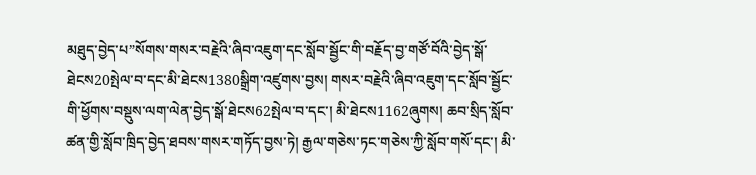མཐུད་བྱེད་པ”སོགས་གསར་བརྗེའི་ཞིབ་འཇུག་དང་སློབ་སྦྱོང་གི་བརྗོད་བྱ་གཙོ་བོའི་བྱེད་སྒོ་ཐེངས20སྤེལ་བ་དང་མི་ཐེངས1380སྒྲིག་འཛུགས་བྱས། གསར་བརྗེའི་ཞིབ་འཇུག་དང་སློབ་སྦྱོང་གི་ཕྱོགས་བསྡུས་ལག་ལེན་བྱེད་སྒོ་ཐེངས62སྤེལ་བ་དང་། མི་ཐེངས1162ཞུགས། ཆབ་སྲིད་སློབ་ཚན་གྱི་སློབ་ཁྲིད་བྱེད་ཐབས་གསར་གཏོད་བྱས་ཏེ། རྒྱལ་གཅེས་ཏང་གཅེས་ཀྱི་སློབ་གསོ་དང་། མི་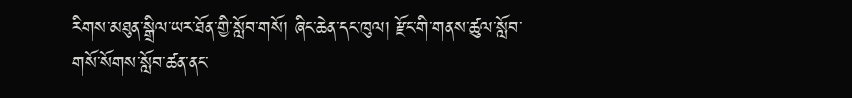རིགས་མཐུན་སྒྲིལ་ཡར་ཐོན་གྱི་སློབ་གསོ། ཞིང་ཆེན་དང་ཁུལ། རྫོང་གི་གནས་ཚུལ་སློབ་གསོ་སོགས་སློབ་ཚན་ནང་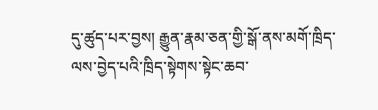དུ་ཚུད་པར་བྱས། རྒྱུན་རྣམ་ཅན་གྱི་སྒོ་ནས་མགོ་ཁྲིད་ལས་བྱེད་པའི་ཁྲིད་སྟེགས་སྟེང་ཆབ་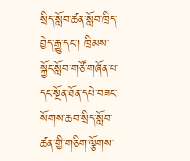སྲིད་སློབ་ཚན་སློབ་ཁྲིད་བྱེད་རྒྱུ་དང་། ཁྲིམས་སྐྱོང་སློབ་གཙོ་གཞོན་པ་དང་སྔོན་ཐོན་དཔེ་བཟང་སོགས་ཆབ་སྲིད་སློབ་ཚན་གྱི་གཅིག་ལྕོགས་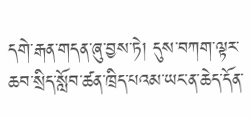དགེ་རྒན་གདན་ཞུ་བྱས་ཏེ། དུས་བཀག་ལྟར་ཆབ་སྲིད་སློབ་ཚན་ཁྲིད་པའམ་ཡང་ན་ཆེད་དོན་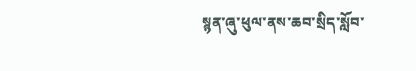སྙན་ཞུ་ཕུལ་ནས་ཆབ་སྲིད་སློབ་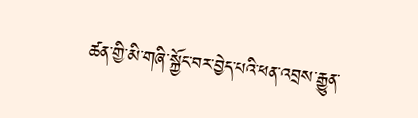ཚན་གྱི་མི་གཞི་སྐྱོང་བར་བྱེད་པའི་ཕན་འབྲས་རྒྱུན་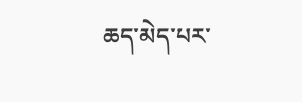ཆད་མེད་པར་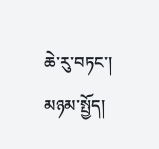ཆེ་རུ་བཏང་།
མཉམ་སྤྱོད།